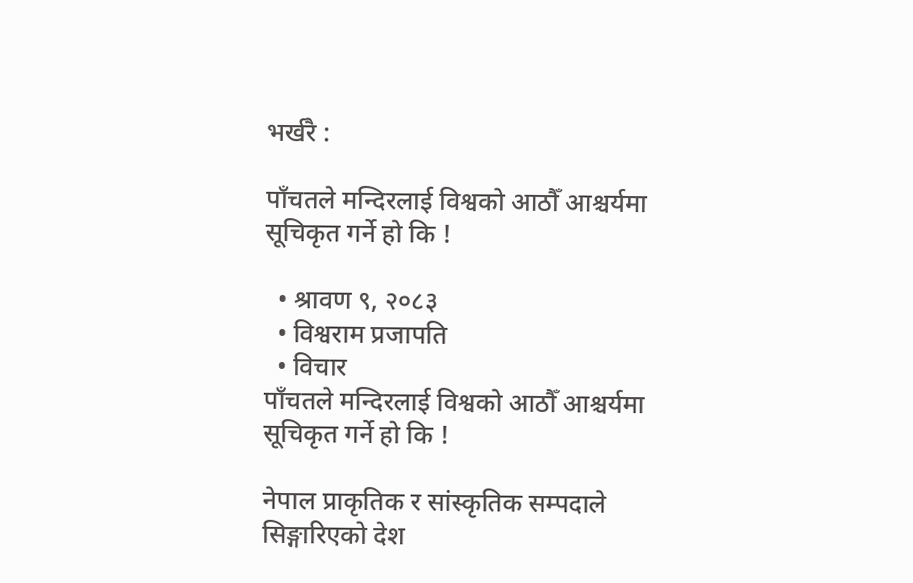भर्खरै :

पाँचतले मन्दिरलाई विश्वको आठौँ आश्चर्यमा सूचिकृत गर्ने हो कि !

  • श्रावण ९, २०८३
  • विश्वराम प्रजापति
  • विचार
पाँचतले मन्दिरलाई विश्वको आठौँ आश्चर्यमा सूचिकृत गर्ने हो कि !

नेपाल प्राकृतिक र सांस्कृतिक सम्पदाले सिङ्गारिएको देश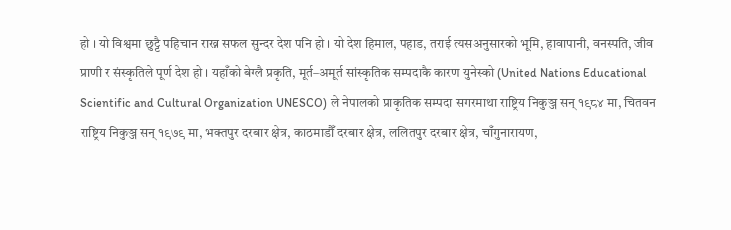हो । यो विश्वमा छुट्टै पहिचान राख्न सफल सुन्दर देश पनि हो । यो देश हिमाल, पहाड, तराई त्यसअनुसारको भूमि, हावापानी, वनस्पति, जीव प्राणी र संस्कृतिले पूर्ण देश हो । यहाँको बेग्लै प्रकृति, मूर्त–अमूर्त सांस्कृतिक सम्पदाकै कारण युनेस्को (United Nations Educational Scientific and Cultural Organization UNESCO) ले नेपालको प्राकृतिक सम्पदा सगरमाथा राष्ट्रिय निकुञ्ज सन् १९८४ मा, चितवन राष्ट्रिय निकुञ्ज सन् १९७९ मा, भक्तपुर दरबार क्षेत्र, काठमाडौँ दरबार क्षेत्र, ललितपुर दरबार क्षेत्र, चाँगुनारायण,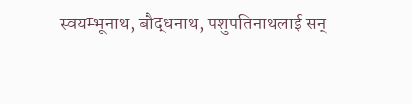स्वयम्भूनाथ, बौद्धनाथ, पशुपतिनाथलाई सन्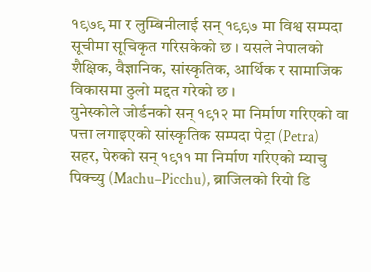१९७९ मा र लुम्बिनीलाई सन् १९९७ मा विश्व सम्पदा सूचीमा सूचिकृत गरिसकेको छ । यसले नेपालको शैक्षिक, वैज्ञानिक, सांस्कृतिक, आर्थिक र सामाजिक विकासमा ठुलो मद्दत गरेको छ ।
युनेस्कोले जोर्डनको सन् १९१२ मा निर्माण गरिएको वा पत्ता लगाइएको सांस्कृतिक सम्पदा पेट्रा (Petra) सहर, पेरुको सन् १९११ मा निर्माण गरिएको म्याचु पिक्च्यु (Machu–Picchu), ब्राजिलको रियो डि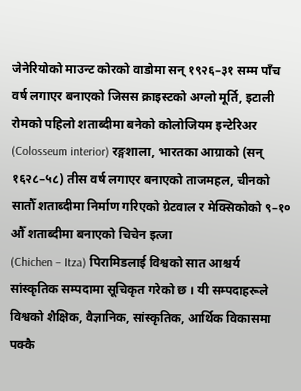जेनेरियोको माउन्ट कोरको वाडोमा सन् १९२६–३१ सम्म पाँच वर्ष लगाएर बनाएको जिसस क्राइस्टको अग्लो मूर्ति, इटाली रोमको पहिलो शताब्दीमा बनेको कोलोजियम इन्टेरिअर (Colosseum interior) रङ्गशाला, भारतका आग्राको (सन् १६२८–५८) तीस वर्ष लगाएर बनाएको ताजमहल, चीनको सातौँ शताब्दीमा निर्माण गरिएको ग्रेटवाल र मेक्सिकोको ९–१० औँ शताब्दीमा बनाएको चिचेन इत्जा
(Chichen – Itza) पिरामिडलाई विश्वको सात आश्चर्य सांस्कृतिक सम्पदामा सूचिकृत गरेको छ । यी सम्पदाहरूले विश्वको शैक्षिक, वैज्ञानिक, सांस्कृतिक, आर्थिक विकासमा पक्कै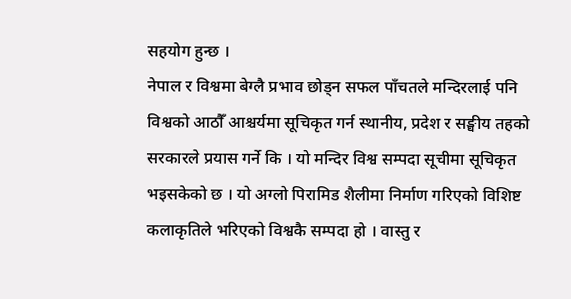सहयोग हुन्छ ।
नेपाल र विश्वमा बेग्लै प्रभाव छोड्न सफल पाँचतले मन्दिरलाई पनि विश्वको आठौँ आश्चर्यमा सूचिकृत गर्न स्थानीय, प्रदेश र सङ्घीय तहको सरकारले प्रयास गर्ने कि । यो मन्दिर विश्व सम्पदा सूचीमा सूचिकृत भइसकेको छ । यो अग्लो पिरामिड शैलीमा निर्माण गरिएको विशिष्ट कलाकृतिले भरिएको विश्वकै सम्पदा हो । वास्तु र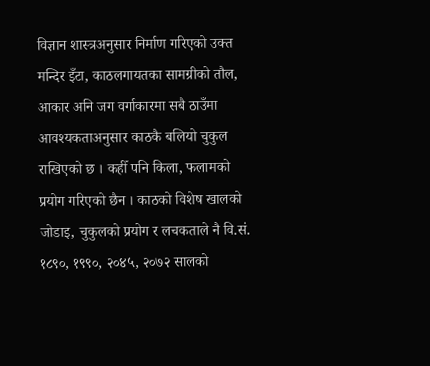विज्ञान शास्त्रअनुसार निर्माण गरिएको उक्त मन्दिर इँटा, काठलगायतका सामग्रीको तौल, आकार अनि जग वर्गाकारमा सबै ठाउँमा आवश्यकताअनुसार काठकै बलियो चुकुल राखिएको छ । कहीँ पनि किला, फलामको प्रयोग गरिएको छैन । काठको विशेष खालको जोडाइ, चुकुलको प्रयोग र लचकताले नै वि.सं. १८९०, १९९०, २०४५, २०७२ सालको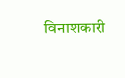विनाशकारी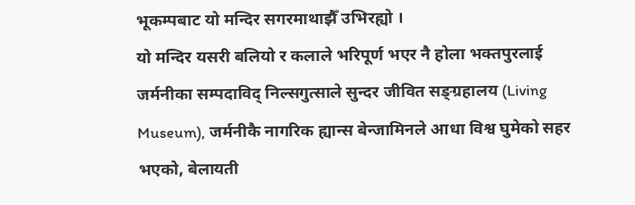भूकम्पबाट यो मन्दिर सगरमाथाझैँ उभिरह्यो ।
यो मन्दिर यसरी बलियो र कलाले भरिपूर्ण भएर नै होला भक्तपुरलाई जर्मनीका सम्पदाविद् निल्सगुत्साले सुन्दर जीवित सङ्ग्रहालय (Living Museum), जर्मनीकै नागरिक ह्यान्स बेन्जामिनले आधा विश्व घुमेको सहर भएको, बेलायती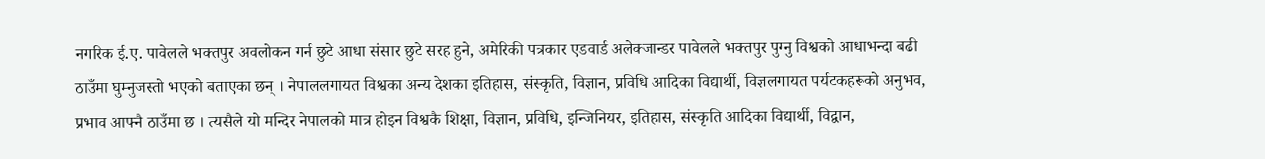नगरिक ई.ए. पावेलले भक्तपुर अवलोकन गर्न छुटे आधा संसार छुटे सरह हुने, अमेरिकी पत्रकार एडवार्ड अलेक्जान्डर पावेलले भक्तपुर पुग्नु विश्वको आधाभन्दा बढी ठाउँमा घुम्नुजस्तो भएको बताएका छन् । नेपाललगायत विश्वका अन्य देशका इतिहास, संस्कृति, विज्ञान, प्रविधि आदिका विद्यार्थी, विज्ञलगायत पर्यटकहरूको अनुभव, प्रभाव आफ्नै ठाउँमा छ । त्यसैले यो मन्दिर नेपालको मात्र होइन विश्वकै शिक्षा, विज्ञान, प्रविधि, इन्जिनियर, इतिहास, संस्कृति आदिका विद्यार्थी, विद्वान,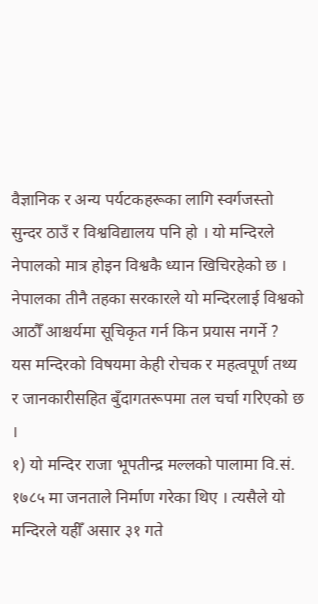वैज्ञानिक र अन्य पर्यटकहरूका लागि स्वर्गजस्तो सुन्दर ठाउँ र विश्वविद्यालय पनि हो । यो मन्दिरले नेपालको मात्र होइन विश्वकै ध्यान खिचिरहेको छ । नेपालका तीनै तहका सरकारले यो मन्दिरलाई विश्वको आठौँ आश्चर्यमा सूचिकृत गर्न किन प्रयास नगर्ने ?
यस मन्दिरको विषयमा केही रोचक र महत्वपूर्ण तथ्य र जानकारीसहित बुँदागतरूपमा तल चर्चा गरिएको छ ।
१) यो मन्दिर राजा भूपतीन्द्र मल्लको पालामा वि.सं. १७८५ मा जनताले निर्माण गरेका थिए । त्यसैले यो मन्दिरले यहीँ असार ३१ गते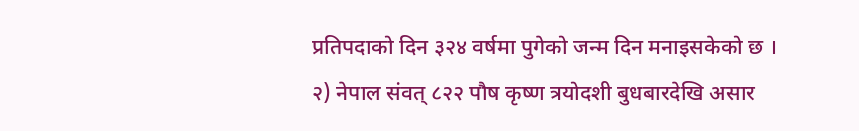प्रतिपदाको दिन ३२४ वर्षमा पुगेको जन्म दिन मनाइसकेको छ ।
२) नेपाल संवत् ८२२ पौष कृष्ण त्रयोदशी बुधबारदेखि असार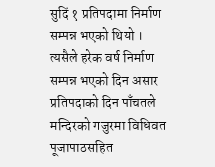सुदिं १ प्रतिपदामा निर्माण सम्पन्न भएको थियो । त्यसैले हरेक वर्ष निर्माण सम्पन्न भएको दिन असार प्रतिपदाको दिन पाँचतले मन्दिरको गजुरमा विधिवत पूजापाठसहित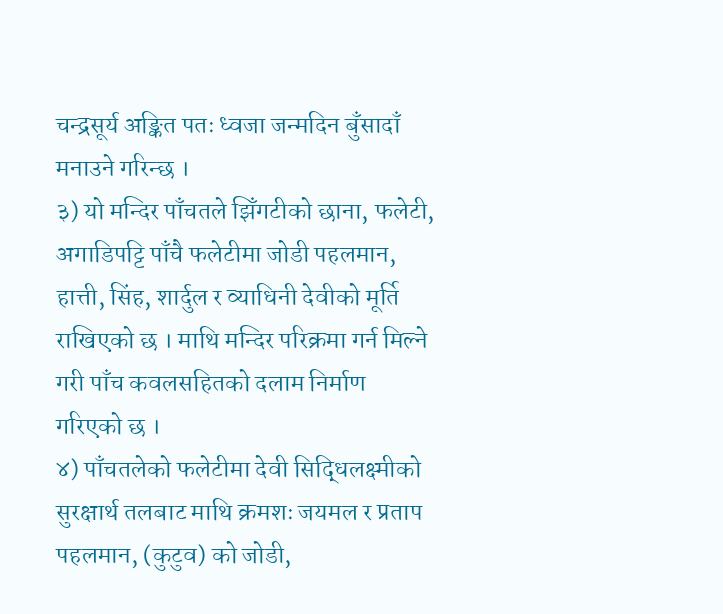चन्द्रसूर्य अङ्कित पतः ध्वजा जन्मदिन बुँसादाँ मनाउने गरिन्छ ।
३) यो मन्दिर पाँचतले झिँगटीको छाना, फलेटी, अगाडिपट्टि पाँचै फलेटीमा जोडी पहलमान, हात्ती, सिंह, शार्दुल र व्याधिनी देवीको मूर्ति राखिएको छ । माथि मन्दिर परिक्रमा गर्न मिल्ने गरी पाँच कवलसहितको दलाम निर्माण गरिएको छ ।
४) पाँचतलेको फलेटीमा देवी सिद्धिलक्ष्मीको सुरक्षार्थ तलबाट माथि क्रमशः जयमल र प्रताप पहलमान, (कुटुव) को जोडी,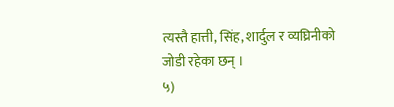त्यस्तै हात्ती, सिंह, शार्दुल र व्यघ्रिनीको जोडी रहेका छन् ।
५)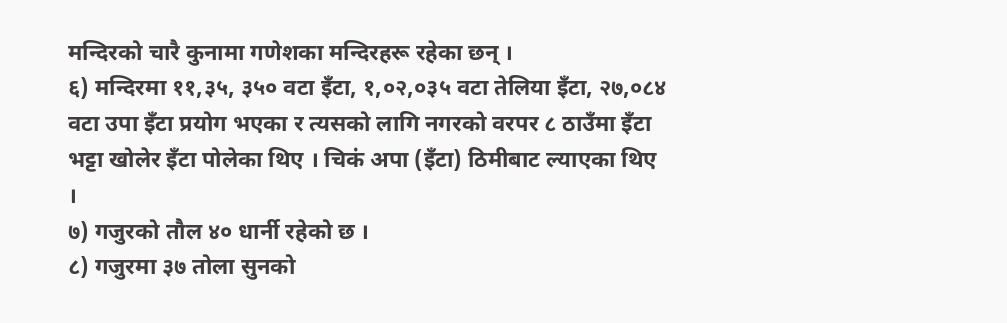मन्दिरको चारै कुनामा गणेशका मन्दिरहरू रहेका छन् ।
६) मन्दिरमा ११,३५, ३५० वटा इँटा, १,०२,०३५ वटा तेलिया इँटा, २७,०८४ वटा उपा इँटा प्रयोग भएका र त्यसको लागि नगरको वरपर ८ ठाउँमा इँटा भट्टा खोलेर इँटा पोलेका थिए । चिकं अपा (इँटा) ठिमीबाट ल्याएका थिए ।
७) गजुरको तौल ४० धार्नी रहेको छ ।
८) गजुरमा ३७ तोला सुनको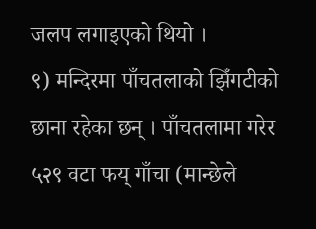जलप लगाइएको थियो ।
९) मन्दिरमा पाँचतलाको झिँगटीको छाना रहेका छन् । पाँचतलामा गरेर ५२९ वटा फय् गाँचा (मान्छेले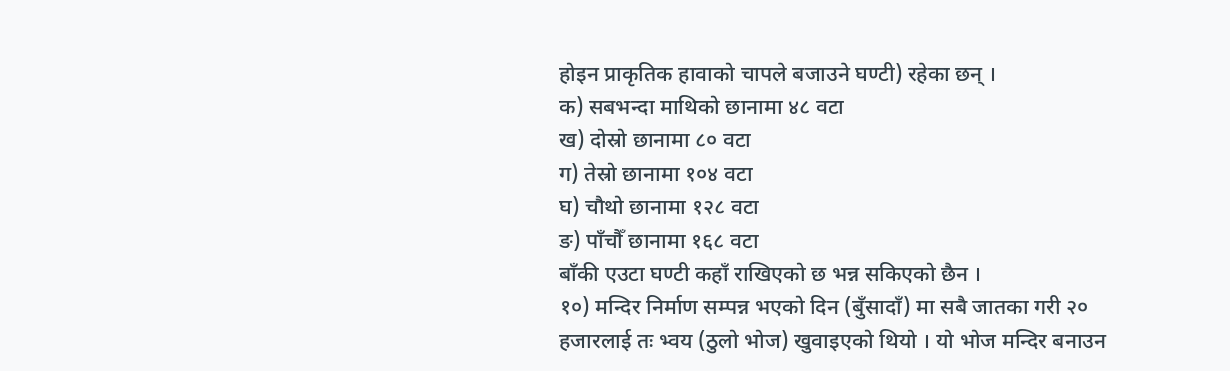होइन प्राकृतिक हावाको चापले बजाउने घण्टी) रहेका छन् ।
क) सबभन्दा माथिको छानामा ४८ वटा
ख) दोस्रो छानामा ८० वटा
ग) तेस्रो छानामा १०४ वटा
घ) चौथो छानामा १२८ वटा
ङ) पाँचौँ छानामा १६८ वटा
बाँकी एउटा घण्टी कहाँ राखिएको छ भन्न सकिएको छैन ।
१०) मन्दिर निर्माण सम्पन्न भएको दिन (बुँसादाँ) मा सबै जातका गरी २० हजारलाई तः भ्वय (ठुलो भोज) खुवाइएको थियो । यो भोज मन्दिर बनाउन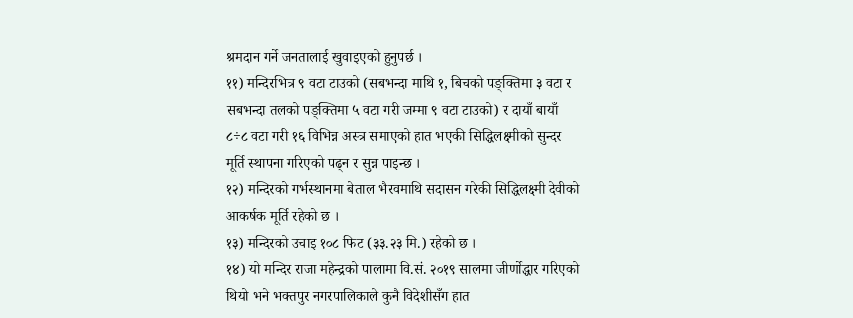श्रमदान गर्ने जनतालाई खुवाइएको हुनुपर्छ ।
११) मन्दिरभित्र ९ वटा टाउको (सबभन्दा माथि १, बिचको पङ्क्तिमा ३ वटा र सबभन्दा तलको पङ्क्तिमा ५ वटा गरी जम्मा ९ वटा टाउको) र दायाँ बायाँ ८÷८ वटा गरी १६ विभिन्न अस्त्र समाएको हात भएकी सिद्धिलक्ष्मीको सुन्दर मूर्ति स्थापना गरिएको पढ्न र सुन्न पाइन्छ ।
१२) मन्दिरको गर्भस्थानमा बेताल भैरवमाथि सदासन गरेकी सिद्धिलक्ष्मी देवीको आकर्षक मूर्ति रहेको छ ।
१३) मन्दिरको उचाइ १०८ फिट (३३.२३ मि.) रहेको छ ।
१४) यो मन्दिर राजा महेन्द्रको पालामा वि.सं. २०१९ सालमा जीर्णोद्धार गरिएको थियो भने भक्तपुर नगरपालिकाले कुनै विदेशीसँग हात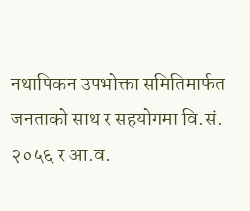नथापिकन उपभोक्ता समितिमार्फत जनताको साथ र सहयोगमा वि.सं. २०५६ र आ.व.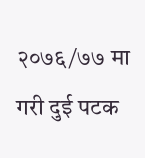२०७६/७७ मा गरी दुई पटक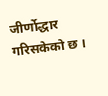जीर्णोद्धार गरिसकेको छ ।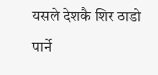यसले देशकै शिर ठाडो पार्ने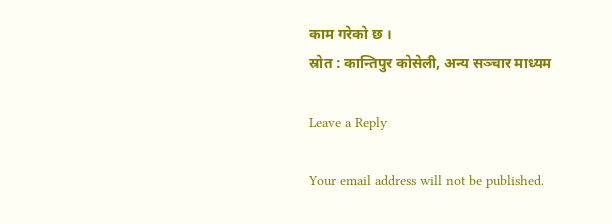काम गरेको छ ।
स्रोत : कान्तिपुर कोसेली, अन्य सञ्चार माध्यम

Leave a Reply

Your email address will not be published.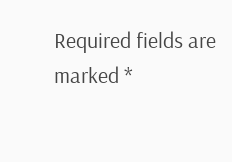Required fields are marked *